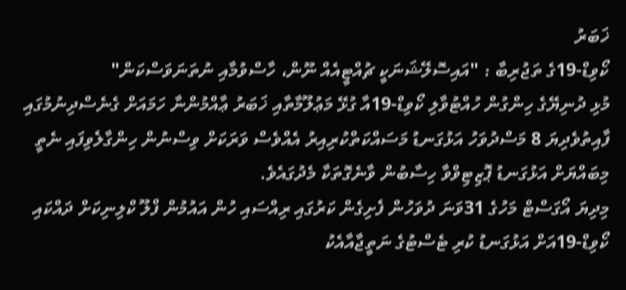ޚަބަރު
ކޯވިޑް-19ގެ ތަޖުރިބާ : "އައިސޮލޭޝަނަކީ ޗުއްޓީއެއް ނޫން، ހާސްވުމާއި ނުތަނަވަސްކަން"
މުޅި ދުނިޔޭގެ ހިންގުން ހުއްޓުވާލި ކޯވިޑް-19އާ ގުޅޭ މަޢުލޫމާތާއި ޚަބަރު ޢާއްމުންނާ ހަމައަށް ގެނެސްދިނުމުގައި ފާއިތުވެދިޔަ 8 މަސްދުވަހު އަޅުގަނޑު މަސައްކަތްކުރިއިރު އެއްވެސް ވަރަކަށް ވިސްނުން ހިންގާލެވިފައި ނެތީ މިބައްޔަށް އަޅުގަނޑު ޕޮޒިޓިވްވާ ހިސާބުން ވާނެގޮތަކާ މެދުގައެވެ.
މިދިޔަ އޯގަސްޓް މަހުގެ 31ވަނަ ދުވަހުން ފެށިގެން ކަރުގައި ރިއްސައި ހުން އައުމުން ފްލޫ ކްލިނިކަށް ދައްކައި ކޯވިޑް-19އަށް އަޅުގަނޑު ކުރި ޓެސްޓުގެ ނަތީޖާއާއެކު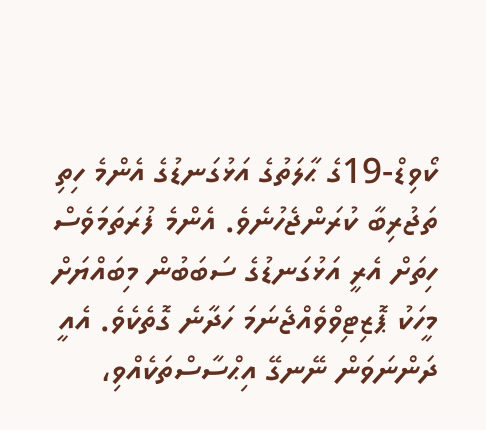ކޯވިޑް-19ގެ ޙާލަތުގެ އަޅުގަނޑުގެ އެންމެ ހިތި ތަޖުރިބާ ކުރަންޖެހުނެވެ. އެންމެ ފުރަތަމަވެސް ހިތަށް އެރީ އަޅުގަނޑުގެ ސަބަބުން މިބައްޔަށް މީހަކު ޕޮޒިޓިވްވެއްޖެނަމަ ހަދާނެ ގޮތެކެވެ. އެއީ ދަންނަވަން ނޭނގޭ އިޙްސާސްތަކެއްވި،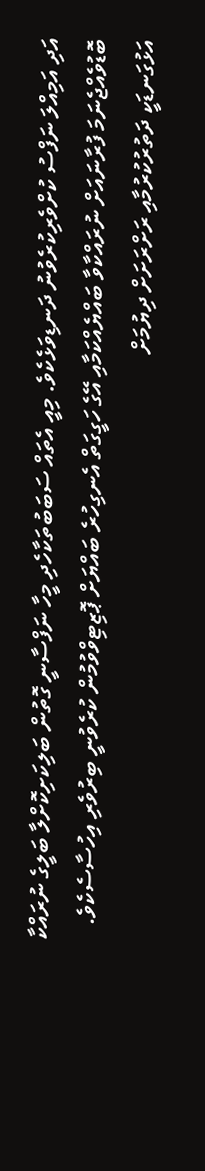އަދި އަމިއްލަ ނަފްސު ކުށްވެރިކުރެވުނު ދަނޑިވަޅެކެވެ. މިއީ އެތައް ސަބަބުތަކާހެދި މީހާ ނަފްސާނީ ގޮތުން ބަލިކަށިކޮށްލާ ބަލީގެ ނުރައްކާ ބޮޑުވެއްޖެނަމަ ފުރާނައަށް ނުރައްކާވާ ބައްޔެއްކަމާއި އޭގެ ހަގީގަތް އެނގިހުރެ ބައްޔަށް ޕޮޒިޓިވްވުމުން ކުރެވުނީ ބިރުވެރި އިހުސާސެކެވެ.
އަޅުގަނޑަކީ ދަތުރުކުރުމާއި ރަށްރަށަށް ދިޔުމަށް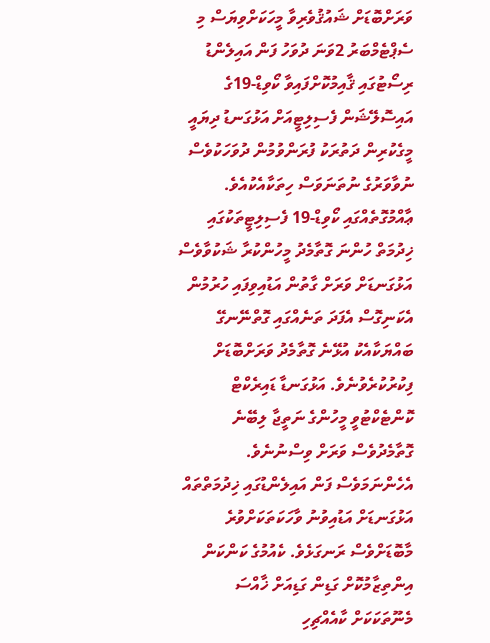ވަރަށްބޮޑަށް ޝައުޤުވެރިވާ މީހަކަށްވިޔަސް މި ސެޕްޓެމްބަރު 2ވަނަ ދުވަހު ފަން އައިލެންޑު ރިސޯޓުގައި ޤާއިމުކޮށްފައިވާ ކޯވިޑް-19ގެ އައިސޮލޭޝަން ފެސިލިޓީއަށް އަޅުގަނޑު ދިޔައީ މީގެކުރިން ދަތުރަކު ފުރަންވުމުން ދުވަހަކުވެސް ނުވާވަރުގެ ނުތަނަވަސް ހިތަކާއެކުއެވެ.
ޢާއްމުގޮތެއްގައި ކޯވިޑް-19 ފެސިލިޓީތަކުގައި ޚިދުމަތް ހުންނަ ގޮތާމެދު މީހުންކުރާ ޝަކުވާވެސް އަޅުގަނޑަށް ވަރަށް ގާތުން އަޑުއިވިފައި ހުރުމުން އެކަނިގޮސް އެފަދަ ތަނެއްގައި ގޮތްނޭނގޭ ބައްޔަކާއެކު އުޅޭނެ ގޮތާމެދު ވަރަށްބޮޑަށް ފިކުރުކުރެވުނެވެ. އަޅުގަނޑާ ޑައިރެކްޓް ކޮންޓެކްޓުވީ މީހުންގެ ނަތީޖާ ލިބޭނެ ގޮތާމެދުވެސް ވަރަށް ވިސްނުނެވެ.
އެހެންނަމަވެސް ފަން އައިލެންޑުގައި ޚިދުމަތްތައް އަޅުގަނޑަށް އަޑުއިވުނު ވާހަކަތަކަށްވުރެ މާބޮޑަށްވެސް ރަނގަޅެވެ. ކެއުމުގެ ކަންކަން އިންތިޒާމުކޮށް ގަޑިން ގަޑިއަށް ޚާއްސަ މެނޫތަކަކަށް ކާއެއްޗިހި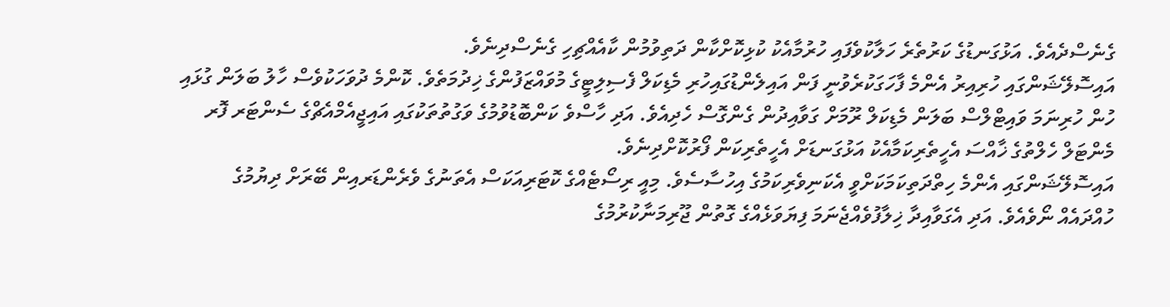ގެނެސްދެއެވެ. އަޅުގަނޑުގެ ކަރުތެރެ ހަލާކުވެފައި ހުރުމާއެކު ކުޅިކޮށްކާން ދަތިވުމުން ކާއެއްޗިހި ގެނެސްދިނެވެ.
އައިސޮލޭޝަންގައި ހުރިއިރު އެންމެ ފާހަގަކުރެވުނީ ފަން އައިލެންޑުގައިހުރި މެޑިކަލް ފެސިލިޓީގެ މުވައްޒަފުންގެ ޚިދުމަތެވެ. ކޮންމެ ދުވަހަކުވެސް ހާލު ބަލަން ގުޅައި ހުން ހުރިނަމަ ވައިޓްލްސް ބަލަން މެޑިކަލް ރޫމަށް ގަވާއިދުން ގެންގޮސް ހެދިއެވެ. އަދި ހާސްވެ ކަންބޮޑުވުމުގެ ވަގުތުތަކުގައި އައިޖީއެމްއެޗްގެ ސެންޓަރ ފޮރ މެންޓަލް ހެލްތުގެ ޚާއްސަ އެހީތެރިކަމާއެކު އަޅުގަނޑަށް އެހީތެރިކަން ފޯރުކޮށްދިނެވެ.
އައިސޮލޭޝަންގައި އެންމެ ހިތްދަތިކަމަކަށްވީ އެކަނިވެރިކަމުގެ އިހުސާސެވެ. މިއީ ރިސޯޓެއްގެ ކޮޓަރިއަކަސް އެތަނުގެ ވެރެންޑަރއިން ބޭރަށް ދިޔުމުގެ ހުއްދައެއް ނޯވެއެވެ. އަދި އެގަވާއިދާ ޚިލާފުވެއްޖެނަމަ ފިޔަވަޅެއްގެ ގޮތުން ޖޫރިމަނާކުރުމުގެ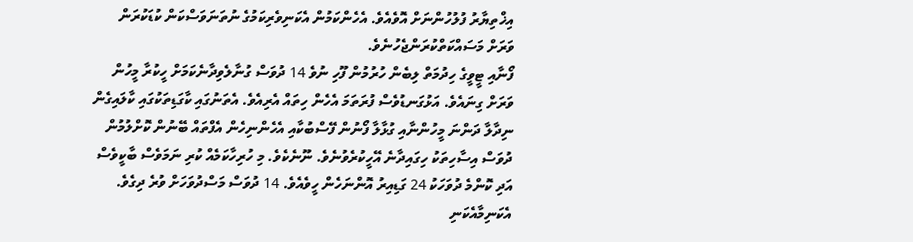އިޚްތިޔާރު ފުލުހުންނަށް އޮވެއެވެ. އެހެންކަމުން އެކަނިވެރިކަމުގެ ނުތަނަވަސްކަން ކުޑަކުރަން ވަރަށް މަސައްކަތްކުރަންޖެހުނެވެ.
ފޯނާއި ޓީވީގެ ހިދުމަތް ލިބެން ހުރުމުން ފޫހި ނުވެ 14 ދުވަސް ގުނާލެވިދާނެކަމަށް ހީކުރާ މީހުން ވަރަށް ގިނައެވެ. އަޅުގަނޑުވެސް ފުރަތަމަ އެހެން ހިތައް އެރިއެވެ. އެތަނުގައި ކާގަޑިތަކުގައި ކާލައިގެން ނިދާލާ ދަންނަ މީހުންނާއި ގުޅާލާ ފޯނުން ފޭސްބުކާއި އެހެންނިހެން އެފްތައް ބޭނުން ކޮށްލުމުން ދުވަސް އިސާހިތަކު ހިގައިދާނެ އޭހީކުރެވުނެވެ. ނޫނެކެވެ. މި ހުރިހާކަމެއް ކުރި ނަމަވެސް ބާކީވެސް އަދި ކޮންމެ ދުވަހަކު 24 ގަޑިއިރު އޮންނަހެން ހީވެއެވެ. 14 ދުވަސް މަސްދުވަހަށް ވުރެ ދިގެވެ. އެކަނިމާއެކަނި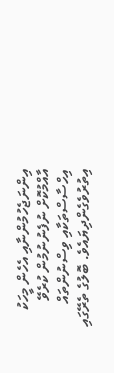އިންނަޖެހުމުންނާއި އެހެން މީހަކު އާއްމުކޮށް ނުފެނުނުމުން ކުރެވޭ އިހްސާސްތަކާއި ވިސްނުންތައް އިތުރުވެގެންދިޔައެވެ. ބޮލުގެ ތެރޭގައި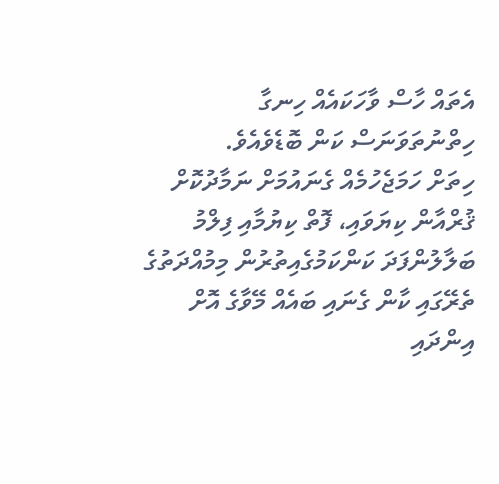އެތައް ހާސް ވާހަކައެއް ހިނގާ ހިތްނުތަވަނަސް ކަން ބޮޑެވެއެވެ.
ހިތަށް ހަމަޖެހުމެއް ގެނައުމަށް ނަމާދުކޮށް ޤުރްއާން ކިޔަވައި، ފޮތް ކިޔުމާއި ފިލްމު ބަލާލުންފަދަ ކަންކަމުގެއިތުރުން މިމުއްދަތުގެ ތެރޭގައި ކާން ގެނައި ބައެއް މޭވާގެ އޮށް އިންދައި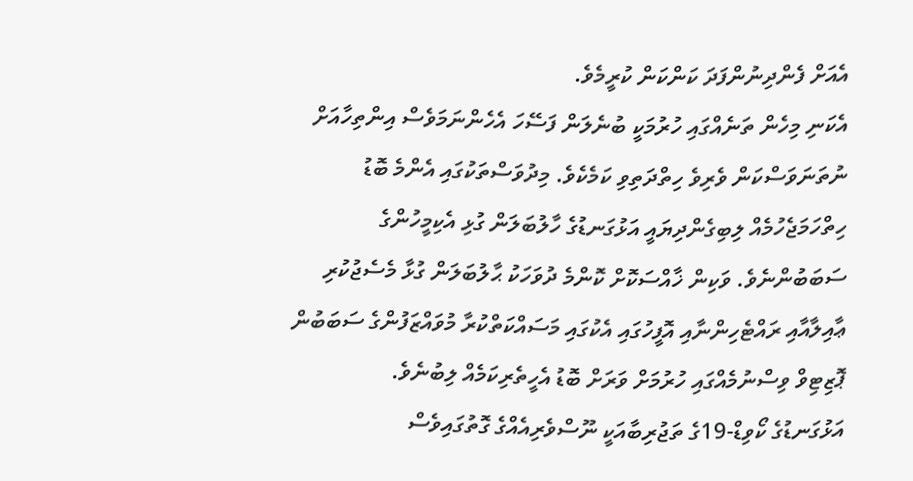އެއަށް ފެންދިނުންފަދަ ކަންކަން ކުރީމެވެ.
އެކަނި މިހެން ތަނެއްގައި ހުރުމަކީ ބުނެލަން ފަސޭހަ އެހެންނަމަވެސް އިންތިހާއަށް ނުތަނަވަސްކަން ވެރިވެ ހިތްދަތިވި ކަމެކެވެ. މިދުވަސްތަކުގައި އެންމެ ބޮޑު ހިތްހަމަޖެހުމެއް ލިބިގެންދިޔައީ އަޅުގަނޑުގެ ހާލުބަލަން ގުޅި އެކިމީހުންގެ ސަބަބުންނެވެ. ވަކިން ޚާއްސަކޮށް ކޮންމެ ދުވަހަކު ޙާލުބަލަން ގުޅާ މެސެޖުކުރި ޢާއިލާއާއި ރައްޓެހިންނާއި އޮފީހުގައި އެކުގައި މަސައްކަތްކުރާ މުވައްޒަފުންގެ ސަބަބުން ޕޮޒިޓިވް ވިސްނުމެއްގައި ހުރުމަށް ވަރަށް ބޮޑު އެހީތެރިކަމެއް ލިބުނެވެ.
އަޅުގަނޑުގެ ކޯވިޑް-19ގެ ތަޖުރިބާއަކީ ނޫސްވެރިއެއްގެ ގޮތުގައިވެސް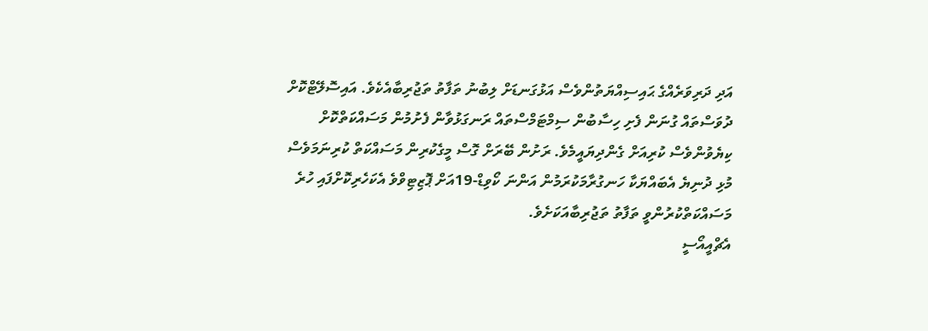އަދި ދަރިވަރެއްގެ ޙައިސިއްޔަތުންވެސް އަޅުގަނޑަށް ލިބުނު ތަފާތު ތަޖުރިބާއެކެވެ. އައިސޮލޭޓްކޮށް ދުވަސްތައް ގުނަން ފެށި ހިސާބުން ސިމްޓަމްސްތައް ރަނގަޅުވާން ފެށުމުން މަސައްކަތްކޮށް ކިޔެވުންވެސް ކުރިއަށް ގެންދިޔައީމެވެ. ރަށުން ބޭރަށް ގޮސް މީގެކުރިން މަސައްކަތް ކުރިނަމަވެސް މުޅި ދުނިޔެ އެބައްޔަކާ ހަނގުރާމަކުރަމުން އަންނަ ކޯވިޑް-19އަށް ޕޮޒިޓިވްވެ އެކަހެރިކޮށްފައި ހުރެ މަސައްކަތްކުރުންވީ ތަފާތު ތަޖުރިބާއަކަށެވެ.
އެޗްއީއޯސީ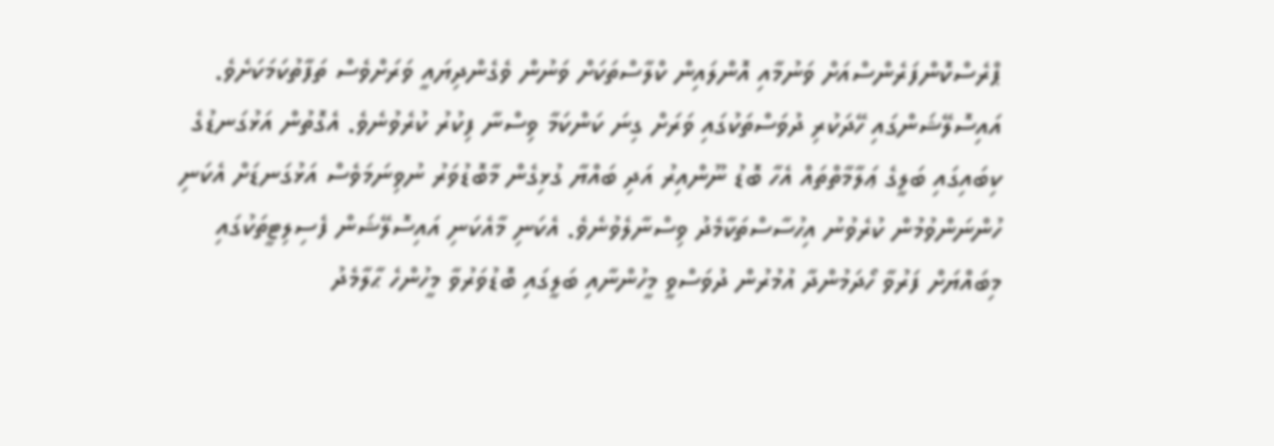ޕްރެސްކޮންފަރެންސްއަށް ވަނުމާއި އޮންލައިން ކްލާސްތަކަށް ވަނުން ވެގެންދިޔައީ ވަރަށްވެސް ތަފާތުކަމަކަށެވެ.
އައިސޮލޭޝަންގައި ހޭދަކުރި ދުވަސްތަކުގައި ވަރަށް ގިނަ ކަންކަމާ ވިސްނާ ފިކުރު ކުރެވުނެވެ. އެގޮތުން އަޅުގަނޑުގެ ކިބައިގައި ބަލީގެ ޢަލާމާތްތައް އެހާ ބޮޑު ނޫންއިރު އަދި ބައްޔާ ގުޅިގެން މާބޮޑުވަރު ނުވިނަމަވެސް އަޅުގަނޑަށް އެކަނި ހުންނަންވުމުން ކުރެވުނު އިހުސާސްތަކާމެދު ވިސްނާލެވުނެވެ. އެކަނި މާއެކަނި އައިސޮލޭޝަން ފެސިލިޓީތަކުގައި މިބައްޔަށް ފަރުވާ ހޯދަމުންދާ އުމުރުން ދުވަސްވީ މީހުންނާއި ބަލީގައި ބޮޑުވަރުވާ މީހުންހެ ޙާލާމެދު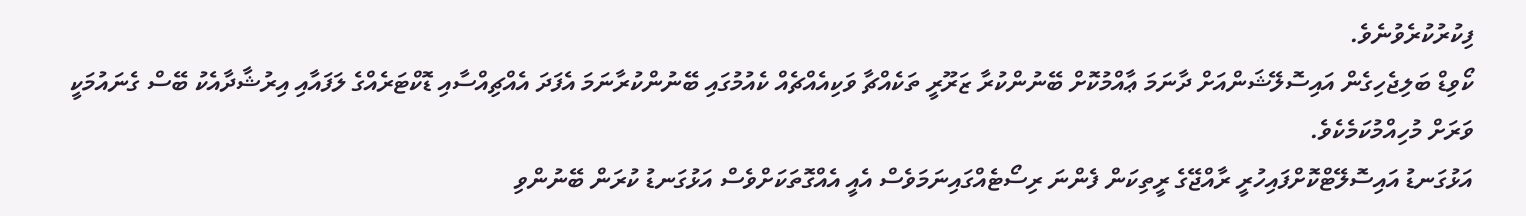ފިކުރުކުރެވުނެވެ.
ކޯވިޑް ބަލިޖެހިގެން އައިސޮލޭޝަންއަށް ދާނަމަ ޢާއްމުކޮށް ބޭނުންކުރާ ޒަރޫރީ ތަކެއްޗާ ވަކިއެއްޗެއް ކެއުމުގައި ބޭނުންކުރާނަމަ އެފަދަ އެއްޗިއްސާއި ޑޮކްޓަރެއްގެ ލަފައާއި އިރުޝާދާއެކު ބޭސް ގެނައުމަކީ ވަރަށް މުހިއްމުކަމެކެވެ.
އަޅުގަނޑު އައިސޮލޭޓްކޮށްފައިހުރީ ރާއްޖޭގެ ރީތިކަން ފެންނަ ރިސޯޓެއްގައިނަމަވެސް އެއީ އެއްގޮތަކަށްވެސް އަޅުގަނޑު ކުރަން ބޭނުންވި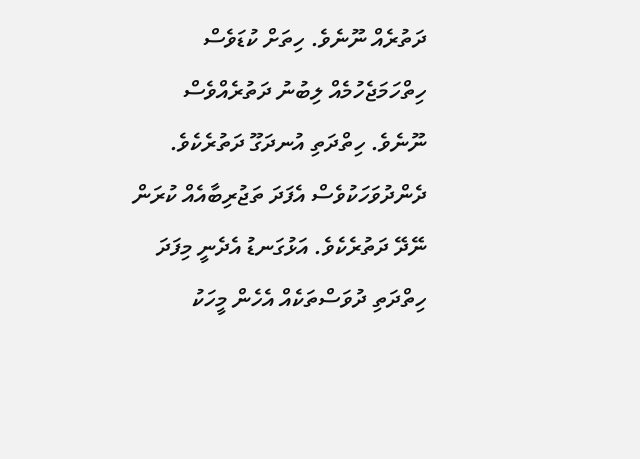ދަތުރެއް ނޫނެވެ. ހިތަށް ކުޑަވެސް ހިތްހަމަޖެހުމެއް ލިބުނު ދަތުރެއްވެސް ނޫނެވެ. ހިތްދަތި އުނދަގޫ ދަތުރެކެވެ. ދެންދުވަހަކުވެސް އެފަދަ ތަޖުރިބާއެއް ކުރަން ނޭދޭ ދަތުރެކެވެ. އަޅުގަނޑު އެދެނީ މިފަދަ ހިތްދަތި ދުވަސްތަކެއް އެހެން މީހަކު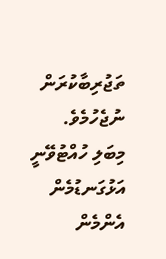ތަޖުރިބާކުރަން ނުޖެހުމެވެ.
މިބަލި ހުއްޓުވޭނީ އަޅުގަނޑުމެން އެންމެން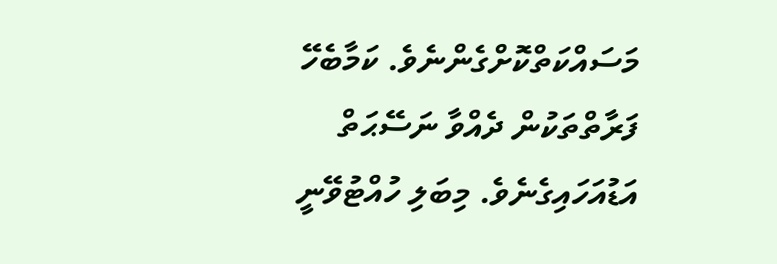މަސައްކަތްކޮށްގެންނެވެ. ކަމާބެހޭ ފަރާތްތަކުން ދެއްވާ ނަސޭޙަތް އަޑުއަހައިގެނެވެ. މިބަލި ހުއްޓުވޭނީ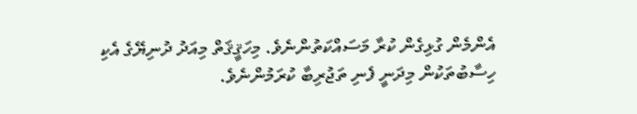އެންމެން ގުޅިގެން ކުރާ މަސައްކަތުންނެވެ. މިހަޤީޤަތް މިއަދު ދުނިޔޭގެ އެކި ހިސާބުތަކުން މިދަނީ ފެނި ތަޖުރިބާ ކުރަމުންނެވެ.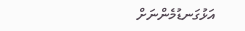އަޅުގަނޑުމެންނަށް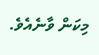މިކަން ވާނެއެވެ.